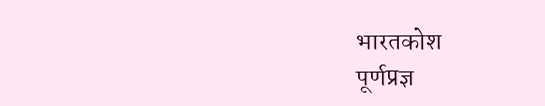भारतकोश
पूर्णप्रज्ञ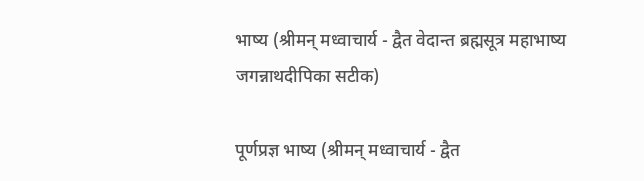भाष्य (श्रीमन् मध्वाचार्य - द्वैत वेदान्त ब्रह्मसूत्र महाभाष्य जगन्नाथदीपिका सटीक)

पूर्णप्रज्ञ भाष्य (श्रीमन् मध्वाचार्य - द्वैत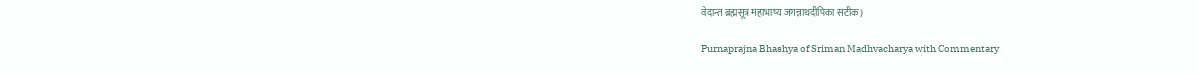वेदान्त ब्रह्मसूत्र महाभाष्य जगन्नाथदीपिका सटीक)

Purnaprajna Bhashya of Sriman Madhvacharya with Commentary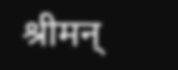श्रीमन्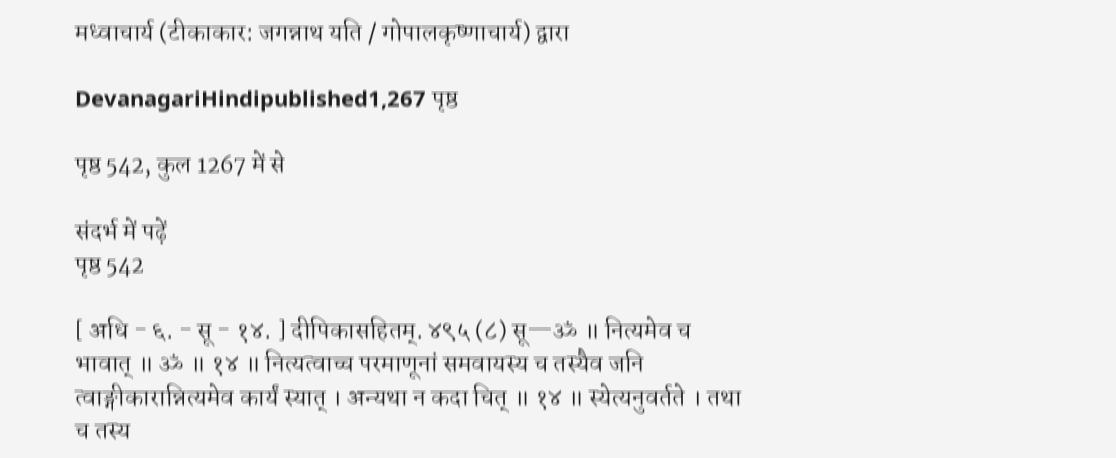मध्वाचार्य (टीकाकार: जगन्नाथ यति / गोपालकृष्णाचार्य) द्वारा

DevanagariHindipublished1,267 पृष्ठ

पृष्ठ 542, कुल 1267 में से

संदर्भ में पढ़ें
पृष्ठ 542

[ अधि - ६. - सू - १४. ] दीपिकासहितम्. ४९५ (८) सू—ॐ ॥ नित्यमेव च भावात् ॥ ॐ ॥ १४ ॥ नित्यत्वाच्च परमाणूनां समवायस्य च तस्यैव जनि त्वाङ्गीकारान्नित्यमेव कार्यं स्यात् । अन्यथा न कदा चित् ॥ १४ ॥ स्येत्यनुवर्तते । तथा च तस्य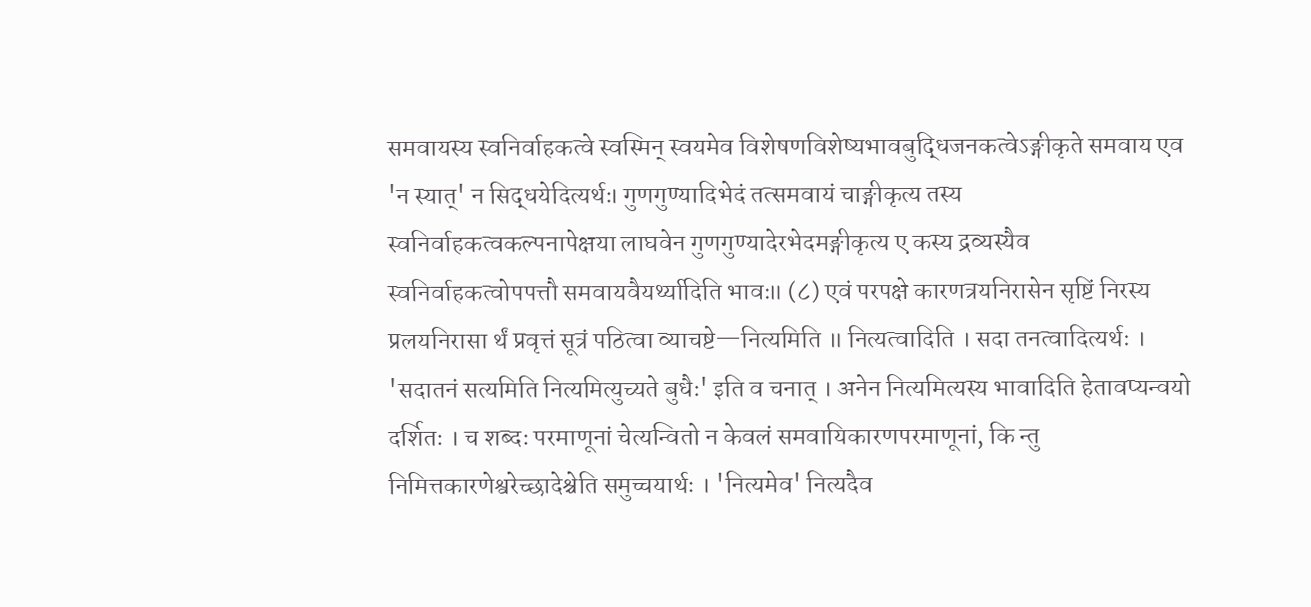समवायस्य स्वनिर्वाहकत्वे स्वस्मिन् स्वयमेव विशेषणविशेष्यभावबुद्धिजनकत्वेऽङ्गीकृते समवाय एव 'न स्यात्' न सिद्धयेदित्यर्थः। गुणगुण्यादिभेदं तत्समवायं चाङ्गीकृत्य तस्य स्वनिर्वाहकत्वकल्पनापेक्षया लाघवेन गुणगुण्यादेरभेदमङ्गीकृत्य ए कस्य द्रव्यस्यैव स्वनिर्वाहकत्वोपपत्तौ समवायवैयर्थ्यादिति भावः॥ (८) एवं परपक्षे कारणत्रयनिरासेन सृष्टिं निरस्य प्रलयनिरासा र्थं प्रवृत्तं सूत्रं पठित्वा व्याचष्टे—नित्यमिति ॥ नित्यत्वादिति । सदा तनत्वादित्यर्थः । 'सदातनं सत्यमिति नित्यमित्युच्यते बुधैः' इति व चनात् । अनेन नित्यमित्यस्य भावादिति हेतावप्यन्वयो दर्शितः । च शब्दः परमाणूनां चेत्यन्वितो न केवलं समवायिकारणपरमाणूनां, कि न्तु निमित्तकारणेश्वरेच्छादेश्चेति समुच्चयार्थः । 'नित्यमेव' नित्यदैव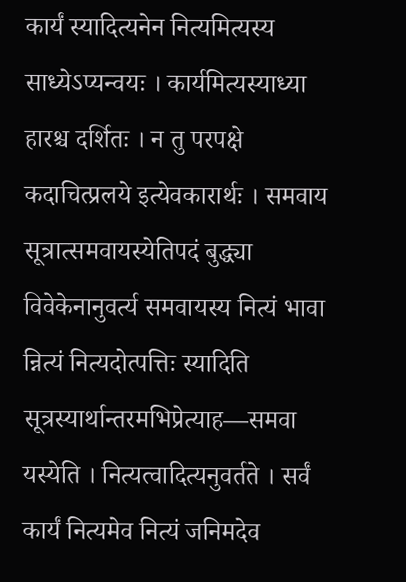कार्यं स्यादित्यनेन नित्यमित्यस्य साध्येऽप्यन्वयः । कार्यमित्यस्याध्या हारश्च दर्शितः । न तु परपक्षे कदाचित्प्रलये इत्येवकारार्थः । समवाय सूत्रात्समवायस्येतिपदं बुद्ध्या विवेकेनानुवर्त्य समवायस्य नित्यं भावा न्नित्यं नित्यदोत्पत्तिः स्यादिति सूत्रस्यार्थान्तरमभिप्रेत्याह—समवा यस्येति । नित्यत्वादित्यनुवर्तते । सर्वं कार्यं नित्यमेव नित्यं जनिमदेव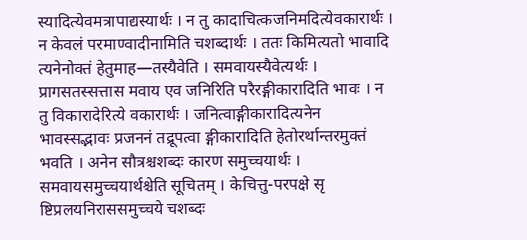स्यादित्येवमत्रापाद्यस्यार्थः । न तु कादाचित्कजनिमदित्येवकारार्थः । न केवलं परमाण्वादीनामिति चशब्दार्थः । ततः किमित्यतो भावादि त्यनेनोक्तं हेतुमाह—तस्यैवेति । समवायस्यैवेत्यर्थः । प्रागसतस्सत्तास मवाय एव जनिरिति परैरङ्गीकारादिति भावः । न तु विकारादेरित्ये वकारार्थः । जनित्वाङ्गीकारादित्यनेन भावस्सद्भावः प्रजननं तद्रूपत्वा ङ्गीकारादिति हेतोरर्थान्तरमुक्तं भवति । अनेन सौत्रश्चशब्दः कारण समुच्चयार्थः । समवायसमुच्चयार्थश्चेति सूचितम् । केचित्तु-परपक्षे सृ ष्टिप्रलयनिराससमुच्चये चशब्दः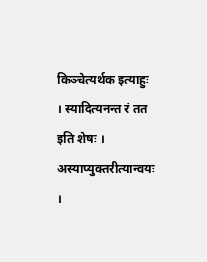किञ्चेत्यर्थक इत्याहुः । स्यादित्यनन्त रं तत इति शेषः । अस्याप्युक्तरीत्यान्वयः ।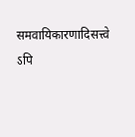समवायिकारणादिसत्त्वे ऽपि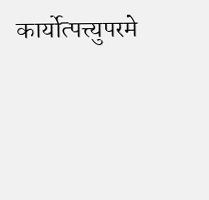कार्योत्पत्त्युपरमे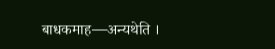बाधकमाह—अन्यथेति ।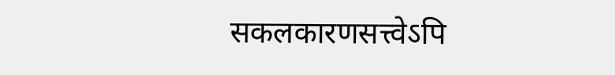सकलकारणसत्त्वेऽपि